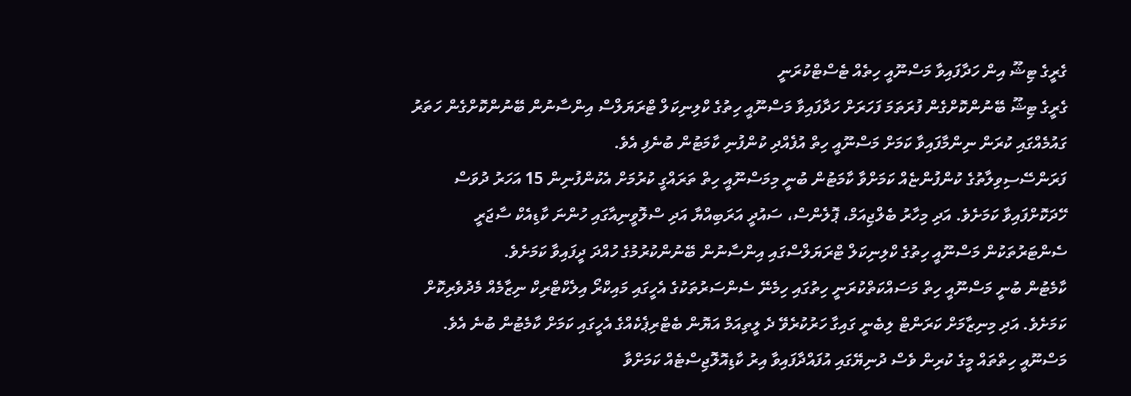ގެރީގެ ޓިޝޫ އިން ހަދާފައިވާ މަސްނޫއީ ހިތެއް ޓެސްޓްކުރަނީ
ގެރީގެ ޓިޝޫ ބޭނުންކޮށްގެން ފުރަތަމަ ފަހަރަށް ހަދާފައިވާ މަސްނޫއީ ހިތުގެ ކްލިނިކަލް ޓްރަޔަލްސް އިންސާނުން ބޭނުންކޮށްގެން ހަތަރު ގައުމެއްގައި ކުރަން ނިންމާފައިވާ ކަމަށް މަސްނޫއީ ހިތް އުފެއްދި ކުންފުނި ކާމަޓުން ބުނެފި އެވެ.
ފަރަންސޭސިވިލާތުގެ ކުންފުންޏެއް ކަމަށްވާ ކާމަޓުން ބުނީ މިމަސްނޫއީ ހިތް ތަރައްގީ ކުރުމަށް އެކުންފުނިން 15 އަހަރު ދުވަސް ހޭދަކޮށްފައިވާ ކަމަށެވެ. އަދި މިހާރު ބެލްޖިއަމް، ޕޮލެންސް، ސައުދީ އަރަބިއްޔާ އަދި ސްލޮވީނިއާގައި ހުންނަ ކާޑިއެކް ސާޖަރީ ސެންޓަރުތަކުން މަސްނޫއީ ހިތުގެ ކްލިނިކަލް ޓްރަޔަލްސްގައި އިންސާނުން ބޭނުންކުރުމުގެ ހުއްދަ ދީފައިވާ ކަމަށެވެ.
ކާމެޓުން ބުނީ މަސްނޫއީ ހިތް މަސައްކަތްކުރަނީ ހިތުގައި ހިމެނޭ ސެންސަރުތަކުގެ އެހީގައި މައިކްރޯ އިލެކްޓްރިކް ނިޒާމެއް މެދުވެރިކޮށް ކަމަށެވެ. އަދި މިނިޒާމަށް ކަރަންޓް ލިބެނީ ގައިގާ ހަރުކުރެވޭ ދެ ލީތިއަމް އަޔޮން ބެޓްރިޕެކެއްގެ އެހީގައި ކަމަށް ކާމެޓުން ބުނެ އެވެ.
މަސްނޫއީ ހިތްތައް މީގެ ކުރިން ވެސް ދުނިޔޭގައި އުފައްދާފައިވާ އިރު ކާޑިއޮލޮޖިސްޓެއް ކަމަށްވާ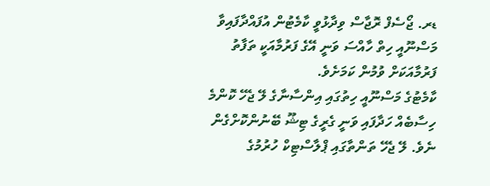ޑރ. ޖޯސެފް ރޮޖާސް ވިދާޅުވީ ކާމެޓުން އުފައްދާފައިވާ މަސްނޫއީ ހިތް ހާއްސަ ވަނީ އޭގެ ފަރުމާއަކީ ތަފާތު ފަރުމާއަކަށް ވުމުން ކަމަށެވެ.
ކާމެޓުގެ މަސްނޫއީ ހިތުގައި އިންސާނާގެ ލޭ ޖެހޭ ކޮންމެ ހިސާބެއް ހަދާފައި ވަނީ ގެރީގެ ޓިޝޫ ބޭނުންކޮށްގެން ނެވެ. ލޭ ޖެހޭ ތަންތާގައި ޕްލާސްޓިކް ހުރުމުގެ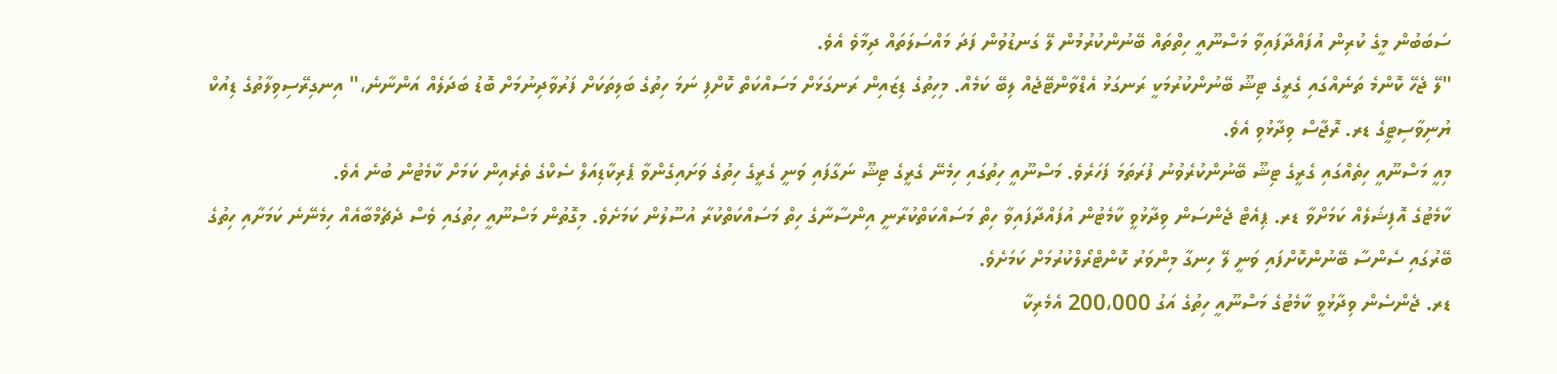ސަބަބުން މީގެ ކުރިން އުފައްދާފައިވާ މަސްނޫއީ ހިތްތައް ބޭނުންކުރުމުން ލޭ ގަނޑުވުން ފަދަ މައްސަލަތައް ދިމާވެ އެވެ.
"ލޭ ޖެހޭ ކޮންމެ ތަނެއްގައި ގެރީގެ ޓިޝޫ ބޭނުންކުރުމަކީ ރަނގަޅު އެޑްވާންޓޭޖެއް ލިބޭ ކަމެއް. މިހިތުގެ ޑިޒައިން ރަނގަޅަށް މަސައްކަތް ކޮށްފި ނަމަ ހިތުގެ ބަލިތަކަށް ފަރުވާދިނުމަށް ބޮޑު ބަދަލެއް އަންނާނެ،" އިނގިރޭސިވިލާތުގެ ޑިއުކް ޔުނިވާސިޓީގެ ޑރ. ރޮޖާސް ވިދާޅުވި އެވެ.
މިއީ މަސްނޫއީ ހިތެއްގައި ގެރީގެ ޓިޝޫ ބޭނުންކުރެވުނު ފުރަތަމަ ފަހަރެވެ. މަސްނޫއީ ހިތުގައި ހިމެނޭ ގެރީގެ ޓިޝޫ ނަގާފައި ވަނީ ގެރީގެ ހިތުގެ ވަށައިގެންވާ ޕެރިކާޑިއަލް ސެކްގެ ތެރެއިން ކަމަށް ކާމެޓުން ބުނެ އެވެ.
ކާމެޓުގެ އޮފިޝަލެއް ކަމަށްވާ ޑރ. ޕިއެޓް ޖެންސަން ވިދާޅުވީ ކާމެޓުން އުފައްދާފައިވާ ހިތް މަސައްކަތްކުރާނީ އިންސާނާގެ ހިތް މަސައްކަތްކުރާ އުސޫލުން ކަމަށެވެ. މިގޮތުން މަސްނޫއީ ހިތުގައި ވެސް ދެޗެމްބާއެއް ހިމެނޭނެ ކަމަށާއި ހިތުގެ ބޭރުގައި ސެންސާ ބޭނުންކޮށްފައި ވަނީ ލޭ ހިނގާ މިންވަރު ކޮންޓްރޯލްކުރުމަށް ކަމަށެވެ.
ޑރ. ޖެންސެން ވިދާޅުވީ ކާމެޓުގެ މަސްނޫއީ ހިތުގެ އަގު 200،000 އެމެރިކާ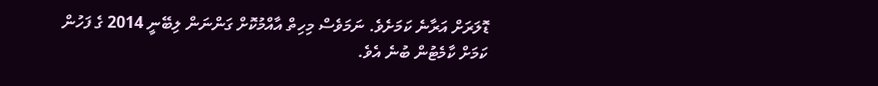ޑޮލަރަށް އަރާނެ ކަމަށެވެ. ނަމަވެސް މިހިތް އާއްމުކޮށް ގަންނަން ލިބޭނީ 2014 ގެ ފަހުން ކަމަށް ކާމެޓުން ބުނެ އެވެ.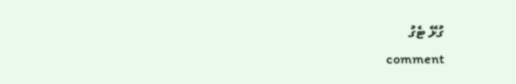ގުޅޭ ޓެގު
comment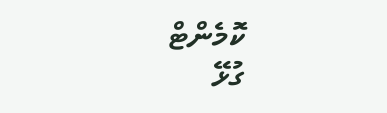ކޮމެންޓް
ގުޅޭ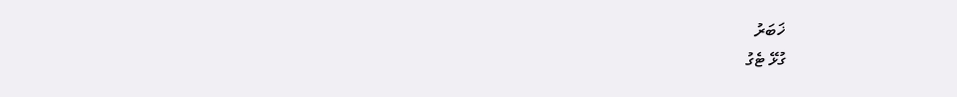ޚަބަރު
ގުޅޭ ޓެގު